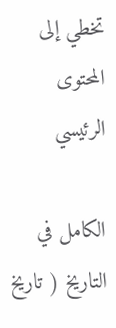تخطي إلى المحتوى الرئيسي

الكامل في التاريخ ( تاريخ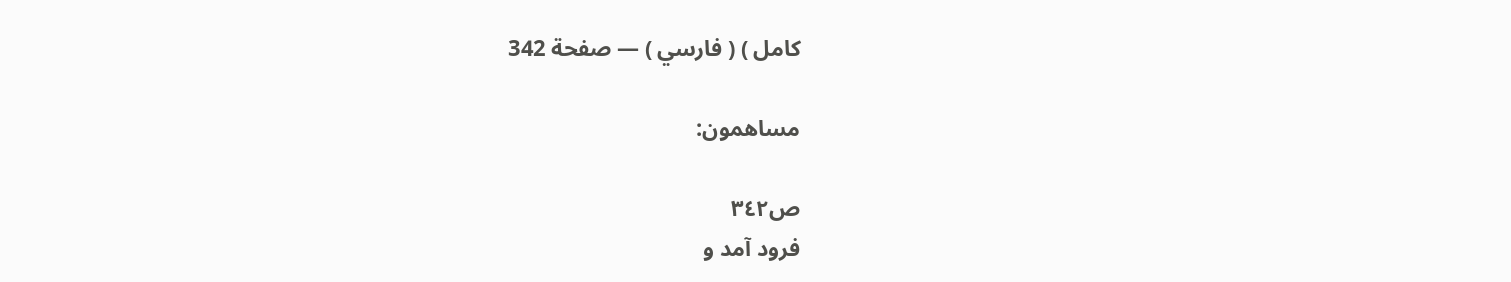كامل ) ( فارسي ) — صفحة 342

مساهمون:

ص٣٤٢
فرود آمد و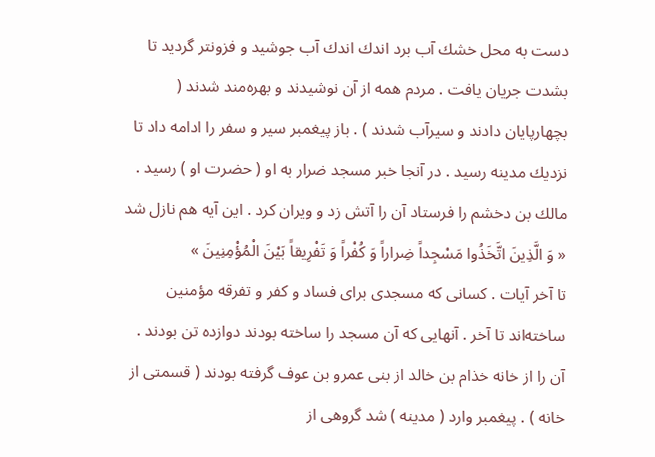دست به محل خشك آب برد اندك اندك آب جوشيد و فزونتر گرديد تا بشدت جريان يافت . مردم همه از آن نوشيدند و بهره‌مند شدند ( بچهارپايان دادند و سيرآب شدند ) . باز پيغمبر سير و سفر را ادامه داد تا نزديك مدينه رسيد . در آنجا خبر مسجد ضرار به او ( حضرت او ) رسيد . مالك بن دخشم را فرستاد آن را آتش زد و ويران كرد . اين آيه هم نازل شد
« وَ الَّذِينَ اتَّخَذُوا مَسْجِداً ضِراراً وَ كُفْراً وَ تَفْرِيقاً بَيْنَ الْمُؤْمِنِينَ »
تا آخر آيات . كسانى كه مسجدى براى فساد و كفر و تفرقه مؤمنين ساخته‌اند تا آخر . آنهايى كه آن مسجد را ساخته بودند دوازده تن بودند . آن را از خانه خذام بن خالد از بنى عمرو بن عوف گرفته بودند ( قسمتى از خانه ) . پيغمبر وارد ( مدينه ) شد گروهى از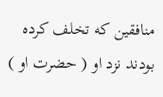منافقين كه تخلف كرده بودند نزد او ( حضرت او )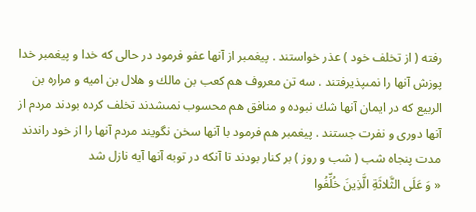رفته ( از تخلف خود ) عذر خواستند . پيغمبر از آنها عفو فرمود در حالى كه خدا و پيغمبر خدا پوزش آنها را نمىپذيرفتند . سه تن معروف هم كعب بن مالك و هلال بن اميه و مراره بن الربيع كه در ايمان آنها شك نبوده و منافق هم محسوب نمىشدند تخلف كرده بودند مردم از آنها دورى و نفرت جستند . پيغمبر هم فرمود با آنها سخن نگويند مردم آنها را از خود راندند مدت پنجاه شب ( شب و روز ) بر كنار بودند تا آنكه در توبه آنها آيه نازل شد
« وَ عَلَى الثَّلاثَةِ الَّذِينَ خُلِّفُوا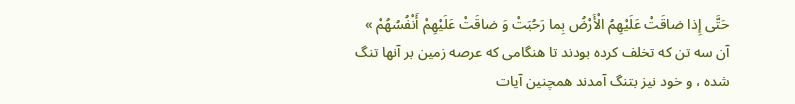حَتَّى إِذا ضاقَتْ عَلَيْهِمُ الْأَرْضُ بِما رَحُبَتْ وَ ضاقَتْ عَلَيْهِمْ أَنْفُسُهُمْ »
آن سه تن كه تخلف كرده بودند تا هنگامى كه عرصه زمين بر آنها تنگ شده ، و خود نيز بتنگ آمدند همچنين آيات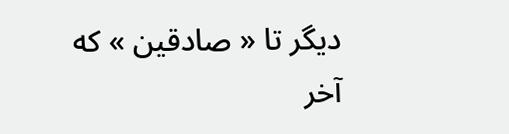ديگر تا « صادقين » كه آخر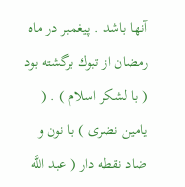آنها باشد . پيغمبر در ماه رمضان از تبوك برگشته بود ( با لشكر اسلام ) . ( يامين نضرى ) با نون و ضاد نقطه دار ( عبد اللَّه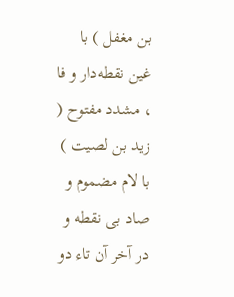بن مغفل ) با غين نقطه‌دار و فا ، مشدد مفتوح ( زيد بن لصيت ) با لام مضموم و صاد بى نقطه و در آخر آن تاء دو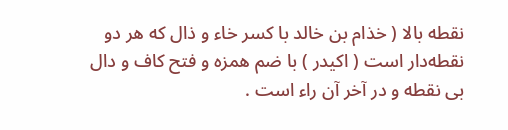نقطه بالا ( خذام بن خالد با كسر خاء و ذال كه هر دو نقطه‌دار است ( اكيدر ) با ضم همزه و فتح كاف و دال بى نقطه و در آخر آن راء است .